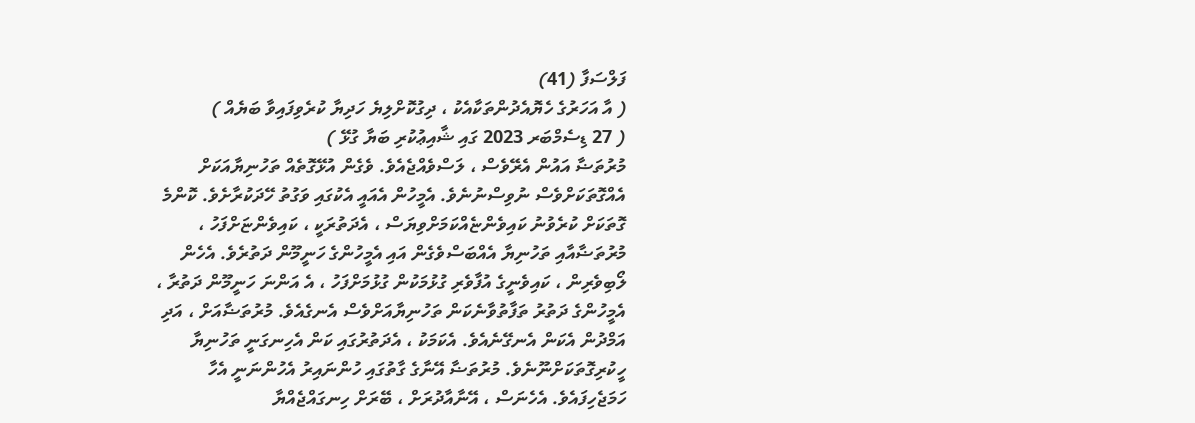ފަލްސަފާ (41)
( އާ އަހަރުގެ ހެޔޮއެދުންތަކާއެކު ، ދިގުކޮށްލިޔެ ހަދިޔާ ކުރެވިފައިވާ ބަޔެއް )
( 27 ޑިސެމްބަރ 2023 ގައި ޝާއިޢުކުރި ބަޔާ ގުޅޭ )
މުރުތަޟާ އައުން އެރޭވެސް ، ލަސްވެއްޖެއެވެ. ވެގެން އުޅޭގޮތެއް ތަހުނިޔާއަކަށް އެއްގޮތަކަށްވެސް ނުވިސްނުނެވެ. އެމީހުން އެއައީ އެކުގައި ވަގުތު ހޭދަކުރާށެވެ. ކޮންމެ ގޮތަކަށް ކުރެވުނު ކައިވެންޏެއްކަމަށްވިޔަސް ، އެދަތުރަކީ ، ކައިވެންޏަށްފަހު ، މުރުތަޟާއާއި ތަހުނިޔާ އެއްބަސްވެގެން އައި އެމީހުންގެ ހަނީމޫން ދަތުރެވެ. އެހެން ލޯބިވެރިން ، ކައިވެނީގެ އުފާވެރި ގުޅުމަކުން ގުޅުމަށްފަހު ، އެ އަންނަ ހަނީމޫން ދަތުރާ ، އެމީހުންގެ ދަތުރު ތަފާތުވާނެކަން ތަހުނިޔާއަށްވެސް އެނގެއެވެ. މުރުތަޟާއަށް ، އަދި އަމްދުން އެކަން އެނގޭނެއެވެ. އެކަމަކު ، އެދަތުރުގައި ކަން އެހިނގަނީ ތަހުނިޔާ ހީކުރިގޮތަކަށްނޫނެވެ. މުރުތަޟާ އޭނާގެ ގާތުގައި ހުންނައިރު އެހުންނަނީ އެހާ ހަމަޖެހިފައެވެ. އެހެނަސް ، އޭނާއާދުރަށް ، ބޭރަށް ހިނގައްޖެއްޔާ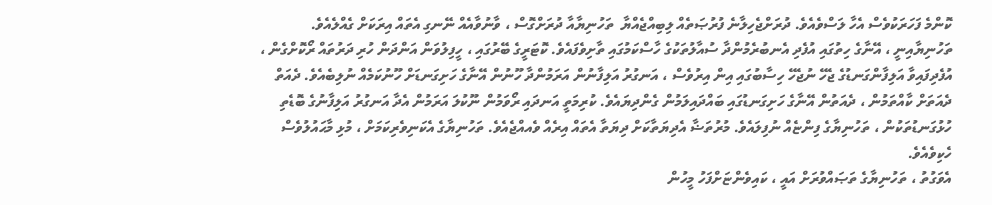ކޮންމެ ފަހަރަކުވެސް އެހާ ލަސްވެއެވެ. ދުރަށްޖެހިލާނެ ފުރުޞަތެއް ލިބިއްޖެއްޔާ  ތަހުނިޔާއާ ދުރަށްގޮސް ، ވާނުވާއެއް ނޭނގި އެތައް އިރަކަށް ގެއްލެއެވެ.
ތަހުނިޔާއިނީ ، އޭނާގެ ހިތުގައި އުފެދި އެނބުރެމުންދާ ސުއާލުތަކުގެ ހާސްކަމުގައި ތާށިވެފައެވެ. ކޮޓަރީގެ ބޭރުގައި ، ހީފިލުވަން އަންދަން ހުރި ދަރުތައް ރޯކޮށްގެން ، އުފެދިފައިވާ އަލިފާންގަނޑުގެ ޖެހޭ ނުޖެހޭ ހިސާބުގައި އިން އިރުވެސް ، އަނގުރު އަލިފާނުން އަރަމުންދާ ހޫނުން އޭނާގެ ހަށިގަނޑަށް ހޫނުކަމެއް ނުލިބެއެވެ. ދެއަތް ދެއަތަށް ކާއްތަމުން ، ދެއަތުން އޭނާގެ ހަށިގަނޑުގައި ބައްދައިލަމުން ގެންދިޔައެވެ. ކުރިމަތީ އަނދައި ރޯވަމުން ނޫކުލަ އަރަމުން އެދާ އަނގުރު އަލިފާނުގެ ބޮޑެތި ހުޅުގަނޑުތަކުން ، ތަހުނިޔާގެ ފިންޏެއް ނުފިލައެވެ. މުރުތަޟާ އެދިޔަތާކަށް ދިޔަތާ އެތައް އިރެއް ވެއއްޖެއެވެ. ތަހުނިޔާގެ އެކަނިވެރިކަމަށް ، މުޅި މާޙައުލުވެސް ހެކިވެއެވެ.
އެވަގުތު ، ތަހުނިޔާގެ ތަޞައްވުރަށް އައީ ، ކައިވެންޏަށްފަހު މީހުން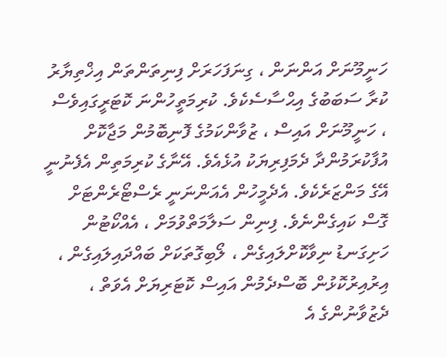ހަނީމޫނަށް އަންނަން ، ގިނަފަހަރަށް ފިނިތަންތަން އިޚްތިޔާރު ކުރާ ސަބަބުގެ އިޙްސާސެކެވެ. ކުރިމަތީހުންނަ ކޮޓަރީގައިވެސް ، ހަނީމޫނަށް އައިސް ، ޒުވާންކަމުގެ ފޮނިބޮމުން މަޖާކޮށް އުފާކުރަމުންދާ ދެމަފިރިޔަކު އުޅެއެވެ. އޭނާގެ ކުރިމަތިން އެފެނުނީ އޭގެ މަންޒަރެކެވެ. އެދެމީހުން އެއަންނަނީ ރެސްޓޯރެންޓަށް ގޮސް ކައިގެންނެވެ. ފިނިން ސަލާމަތްވުމަށް ، އެއްކޯޓުން ހަށިގަނޑު ނިވާކޮށްލައިގެން ، ލޯބިގޮތަކަށް ބައްދައިލައިގެން ، އިރުއިރުކޮޅުން ބޮސްދެމުން އައިސް ކޮޓަރިޔަށް އެވަތް ، ދެޒުވާނުންގެ އެ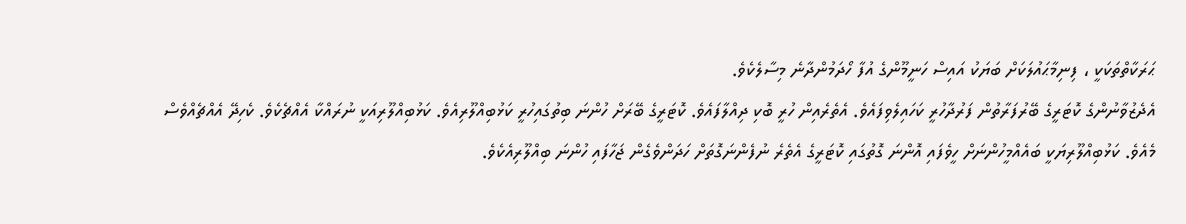ޙަރަކާތްތަކަކީ ، ފިނިމާޙައުލަކަށް ބަޔަކު އައިސް ހަނީމޫންގެ އުފާ ހޯދަމުންދާނެ މިސާލެކެވެ.
އެދެޒުވާނުންގެ ކޮޓަރީގެ ބޭރުފަރާތުން ފަރުދާހުރީ ކަހައިލެވިފައެވެ. އެތެރެއިން ހުރީ ބޮކި ދިއްލާފައެވެ. ކޮޓަރީގެ ބޭރަށް ހުންނަ ބިތުގައިހުރީ ކަޅުބިއްލޫރިއެވެ. ކަޅުބިއްލޫރިއަކީ ނުރައްކާ އެއްޗެކެވެ. ކެހިދޭ އެއްޗެއްވެސް މެއެވެ. ކަޅުބިއްލޫރިޔަކީ ބައެއްމީހުންނަށް ހީވެފައި އޮންނަ ގޮތުގައި ކޮޓަރީގެ އެތެރެ ނުފެންނަގޮތަށް ހަދަންވެގެން ޖަހާފައި ހުންނަ ބިއްލޫރިއެކެވެ.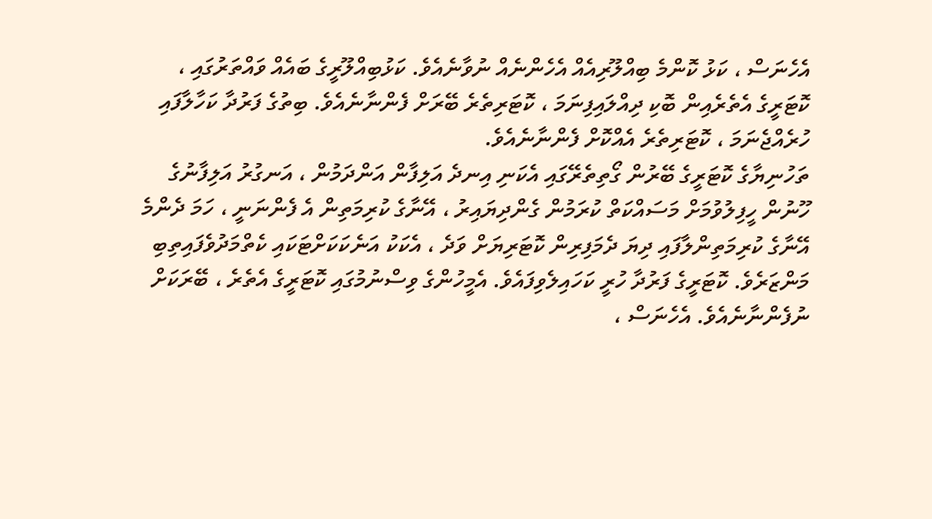އެހެނަސް ، ކަޅު ކޮންމެ ބިއްލޫރިއެއް އެހެންނެއް ނުވާނެއެވެ. ކަޅުބިއްލޫރީގެ ބައެއް ވައްތަރުގައި ، ކޮޓަރީގެ އެތެރެއިން ބޮކި ދިއްލައިފިނަމަ ، ކޮޓަރިތެރެ ބޭރަށް ފެންނާނެއެވެ. ބިތުގެ ފަރުދާ ކަހާލާފައި ހުރެއްޖެނަމަ ، ކޮޓަރިތެރެ އެއްކޮށް ފެންނާނެއެވެ.
ތަހުނިޔާގެ ކޮޓަރީގެ ބޭރުން ގޯތިތެރޭގައި އެކަނި އިނދެ އަލިފާން އަންދަމުން ، އަނގުރު އަލިފާނުގެ ހޫނުން ހީފިލުވުމަށް މަސައްކަތް ކުރަމުން ގެންދިޔައިރު ، އޭނާގެ ކުރިމަތިން އެ ފެންނަނީ ، ހަމަ ދެންމެ އޭނާގެ ކުރިމަތިންލާފައި ދިޔަ ދެމަފިރިން ކޮޓަރިޔަށް ވަދެ ، އެކަކު އަނެކަކަށްޓަކައި ކެތްމަދުވެފައިތިބި މަންޒަރެވެ. ކޮޓަރީގެ ފަރުދާ ހުރީ ކަހައިލެވިފައެވެ. އެމީހުންގެ ވިސްނުމުގައި ކޮޓަރީގެ އެތެރެ ، ބޭރަކަށް ނުފެންނާނެއެވެ. އެހެނަސް ،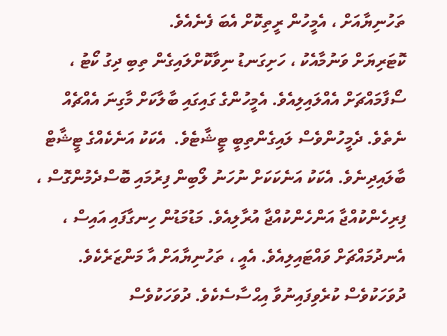ތަހުނިޔާއަށް ، އެމީހުން ރީތިކޮށް އެބަ ފެނެއެވެ.
ކޮޓަރިޔަށް ވަނުމާއެކު ، ހަށިގަނޑު ނިވާކޮށްލައިގެން ތިބި ދިގު ކޯޓު ، ސޯފާމައްޗަށް އެއްލައިލިއެވެ. އެމީހުންގެ ގައިގައި ބާލާކަށް މާގިނަ އެއްޗެއް ނެތެވެ. ދެމީހުންވެސް ލައިގެންތިބީ ޓީޝާޓެވެ.  އެކަކު އަނެކެއްގެ ޓީޝާޓް ބާލައިދިނެވެ. އެކަކު އަނެކަކަށް ނުހަނު ލޯބިން ފިރުމައި ބޮސްދެމުންގޮސް ، ފިރިހެންކުއްޖާ އަންހެންކުއްޖާ އުރާލިއެވެ. މަޑުމަޑުން ހިނގާފައި އައިސް ، އެނދުމައްޗަށް ވައްޓައިލިއެވެ. އެއީ ، ތަހުނިޔާއަށް އާ މަންޒަރެކެވެ. ދުވަހަކުވެސް ކުރެވިފައިނުވާ އިޙްސާސެކެވެ. ދުވަހަކުވެސް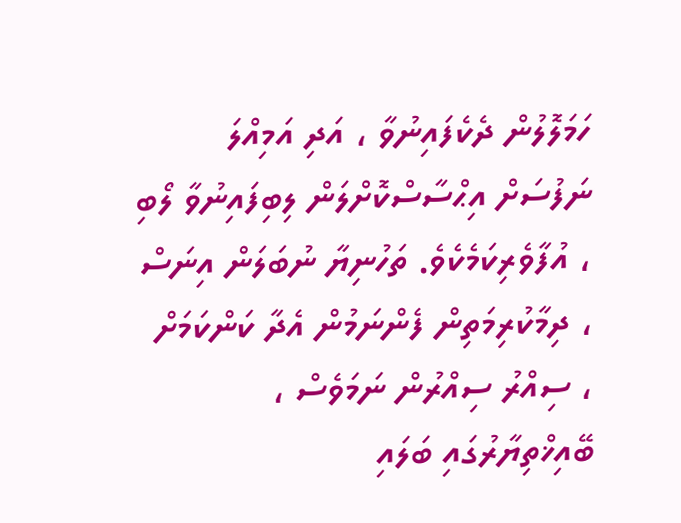ހަމަލޮލުން ދެކެފައިނުވާ ، އަދި އަމިއްލަ ނަފުސަށް އިޙްސާސްކޮށްލަން ލިބިފައިނުވާ ލޯބި ، އުފާވެރިކަމެކެވެ. ތަހުނިޔާ ނުބަލަން އިނަސް ، ދިމާކުރިމަތިން ފެންނަމުން އެދާ ކަންކަމަށް ، ސިއްރު ސިއްރުން ނަމަވެސް ، ބޭއިޚްތިޔާރުގައި ބަލައި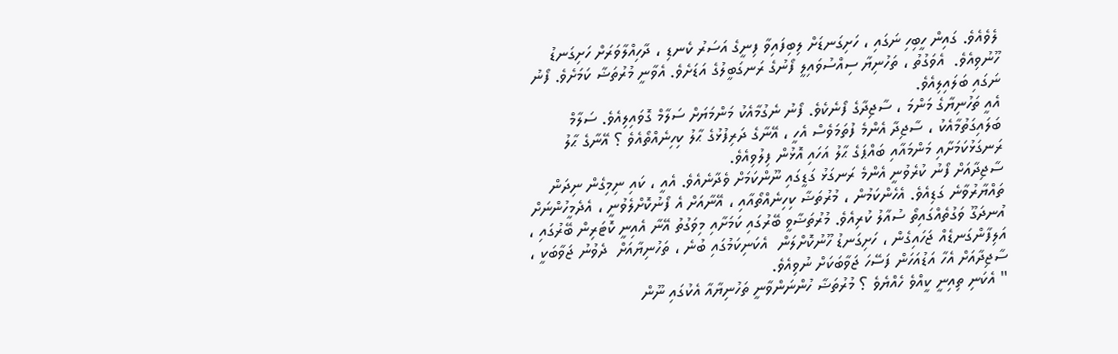ލެވެއެވެ. ގައިން ހީބިހި ނަގައި ، ހަށިގަނޑަށް ލިބިފައިވާ ފިނީގެ އަސަރު ކެނޑި ، ދާހިއްލާވަރަށް ހަށިގަނޑު ހޫނުވިއެވެ.  އެވަގުތު ، ތަހުނިޔާ ސިއްސުވައިލީ ފޯނުގެ ރަނގަބީލުގެ އަޑަށެވެ. އެވާނީ މުރުތަޟާ ކަމަށެވެ. ފޯނު ނަގައި ބަލައިލިއެވެ.
އެއީ ތަހުނިޔާގެ މަންމަ ، ސާޖިދާގެ ފޯނެކެވެ. ފޯނު ނެގުމާއެކު މަންމަޔަށް ސަލާމް ގޮވައިލިއެވެ. ސަލާމް ބަލައިގަތުމާއެކު ، ސާޖިދާ އެންމެ ފުތަމަވެސް އެހީ ، އޭނާގެ ދަރިފުޅުގެ ޙާލު ކިހިނެއްތޯއެވެ ؟ އޭނާގެ ޙާލު ރަނގަޅުކަމަށާއި މަންމައާއި ބައްޕަގެ ޙާލު އަހައި އޮޅުން ފިލުވިއެވެ.
ސާޖިދާއަށް ފޯނު ކުރެވުނީ އެންމެ ރަނގަޅު ގަޑީގައި ނޫންކަމަށް ވެދާނެއެވެ. އެއީ ، ކައި ނިމިގެން ނިދަން ތައްޔާރުވާނެ ގަޑިއެވެ. އެހެންކަމުން ، މުރުތަޟާ ކިހިނެއްތޯއާއި ، އޭނާއަށް އެ ފޯނުކޮށްލެވުނީ ، އެދެމީހުންނަށް އުނދަގޫ ވަގުތެއްގައިތޯ ސުއާލު ކުރިއެވެ. މުރުތަޟާވީ ބޭރުގައި ކަމަށާއި މިވަގުތު އޭނާ އެއިނީ ކޮޓަރިން ބޭރުގައި ، އަލިފާންގަނޑެއް ޖަހައިގެން ، ހަށިގަނޑު ހޫނުކޮށްލަން  އެކަނިކަމުގައި ބުނެ ، ތަހުނިޔާއަށް  ދެވުނު ޖަވާބަކީ ، ސާޖިދާއަށް އެހާ އަޑުއަހަން ފަސޭހަ ޖަވާބަކަށް ނުވިއެވެ.
" އެކަނި ތިއިނީ ކީއްވެ ހެއްޔެވެ ؟ މުރުތަޟާ ހުންނަންވާނީ ތަހުނިޔާއާ އެކުގައި ނޫން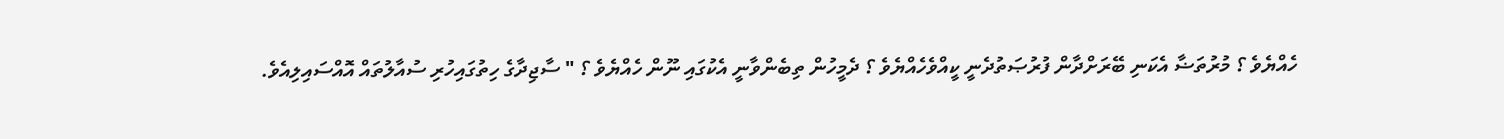ހެއްޔެވެ ؟ މުރުތަޟާ އެކަނި ބޭރަށްދާން ފުރުޞަތުދެނީ ކީއްވެހެއްޔެވެ ؟ ދެމީހުން ތިބެންވާނީ އެކުގައި ނޫން ހެއްޔެވެ ؟ " ސާޖިދާގެ ހިތުގައިހުރި ސުއާލުތައް އޮއްސައިލިއެވެ.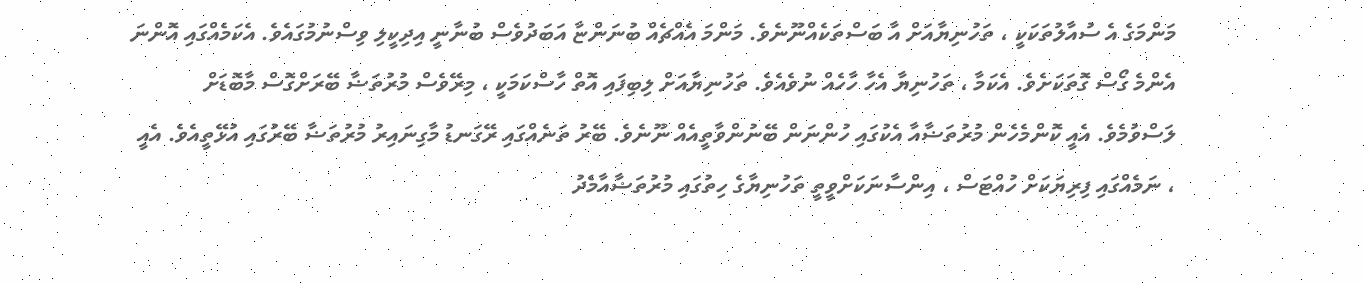މަންމަގެ އެ ސުއާލުތަކަކީ ، ތަހުނިޔާއަށް އާ ބަސްތަކެއްނޫނެވެ. މަންމަ އެއްޗެއް ބުނަންޏާ އަބަދުވެސް ބުނާނީ އިދިކީލި ވިސްނުމުގައެވެ. އެކަމެއްގައި އޮންނަ އެންމެ ގޯސް ގޮތަކަށެވެ. އެކަމާ ، ތަހުނިޔާ އެހާ ހާހެއް ނުވެއެވެ. ތަހުނިޔާއަށް ލިބިފައި އޮތް ހާސްކަމަކީ ، މިރޭވެސް މުރުތަޟާ ބޭރަށްގޮސް މާބޮޑަށް ލަސްވުމެވެ. އެއީ ކޮންމެހެން މުރުތަޟާއާ އެކުގައި ހުންނަން ބޭނުންވާތީއެއް ނޫނެވެ. ބޭރު ތަނެއްގައި ރޭގަނޑު މާގިނައިރު މުރުތަޟާ ބޭރުގައި އުޅޭތީއެވެ. އެއީ ، ނަމެއްގައި ފިރިޔަކަށް ހުއްޓަސް ، އިންސާނަކަށްވީތީ ތަހުނިޔާގެ ހިތުގައި މުރުތަޟާއާމެދު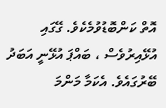އޮތް ކަންބޮޑުވުމެކެވެ. ގޭގައި އުޅޭއިރުވެސް ، ބައްޕަ އުޅޭނީ އަބަދު ބޭރުގައެވެ. އެކަމާ މަންމަ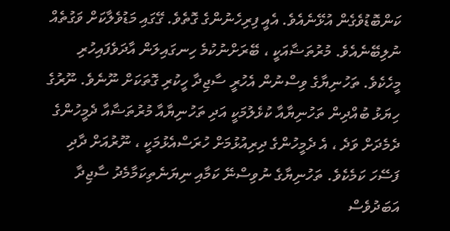ކަންބޮޑުވެގެން އުޅޭނެއެވެ. އެއީ ފިރިހެނުންގެ ގޮތެވެ. ގޭގައި މަޑުވެލާކަށް ވަގުތެއް ނުލިބޭނެއެވެ. މުރުތަޟާއަކީ ، ބޭރަށްނުކުމެ ހިނގައިލަން އާދަވެފައިހުރި މީހެކެވެ. ތަހުނިޔާގެ ވިސްނުން އެހުރީ ސާޖިދާ ހީކުރި ގޮތަކަށް ނޫނެވެ. ނޫރުގެ ހިޔަޅު ބުއްދިން ތަހުނިޔާއާ ކުޅެލުމަކީ އަދި ތަހުނިޔާއާ މުރުތަޟާއާ ދެމީހުންގެ ދެމެދަށް ވަދެ ، އެ ދެމީހުންގެ ދިރިއުޅުމަށް ހުރަސްއެޅުމަކީ ، ނޫރުއަށް ދާދި ފަސޭހަ ކަމެކެވެ. ތަހުނިޔާގެ ނުވިސްނޭ ކަމާއި ނިޔަނެތިކަމާމެދު ސާޖިދާ އަބަދުވެސް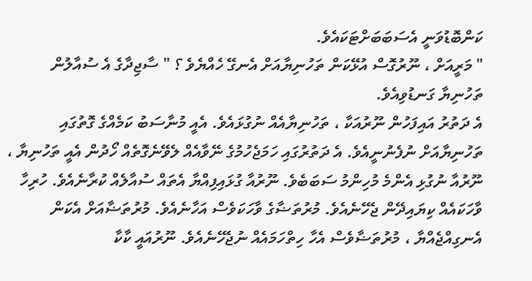ކަންބޮޑުވަނީ އެސަބަބަށްޓަކައެވެ.
" މަރީއަށް ، ނޫރުގޮސް އުޅޭކަން ތަހުނިޔާއަށް އެނގޭ ހެއްޔެވެ ؟ " ސާޖިދާގެ އެ ސުއާލުން ތަހުނިޔާ ގަނޑުވިއެވެ.
އެ ދަތުރު އައިފަހުން ނޫރުއަކާ ، ތަހުނިޔާއެއް ނުގުޅައެވެ. އެއީ މުނާސަބު ކަމެއްގެ ގޮތުގައި ތަހުނިޔާއަށް ނުފެނުނީއެވެ. އެ ދަތުރުގައި ހަމަޖެހުމުގެ ނޭވާއެއް ލެވޭނެގޮތެއް ހޯދުން އެއީ ތަހުނިޔާ ، ނޫރުއާ ނުގުޅި އެންމެ މުހިންމު ސަބަބެވެ. ނޫރުއާ ގުޅައިފިއްޔާ އެތައް ސުއާލެއް ކުރާނެއެވެ. ހުރިހާ ވާހަކައެއް ކިޔައިދޭން ޖެހޭނެއެވެ. މުރުތަޟާގެ ވާހަކަވެސް އަހާނެއެވެ. މުރުތަޟާއަށް އެކަން އެނގިއްޖެއްޔާ ، މުރުތަޟާވެސް އެހާ ހިތްހަމައެއް ނުޖެހޭނެއެވެ. ނޫރުއައީ ކާކާ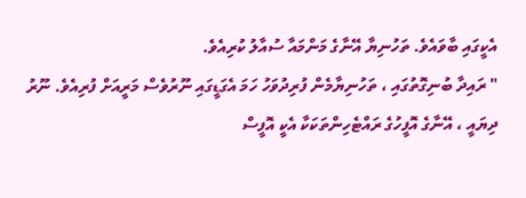އެކީގައި ބާވައެވެ. ތަހުނިޔާ އޭނާގެ މަންމައާ ސުއާލު ކުރިއެވެ.
" ރައިދާ ބުނިގޮތުގައި ، ތަހުނިޔާމެން ފުރިދުވަހު ހަމަ އެގަޑީގައި ނޫރުވެސް މަރީއަށް ފުރިއެވެ. ނޫރު ދިޔައީ ، އޭނާގެ އޮފީހުގެ ރައްޓެހިންތަކަކާ އެކީ އޮފީސް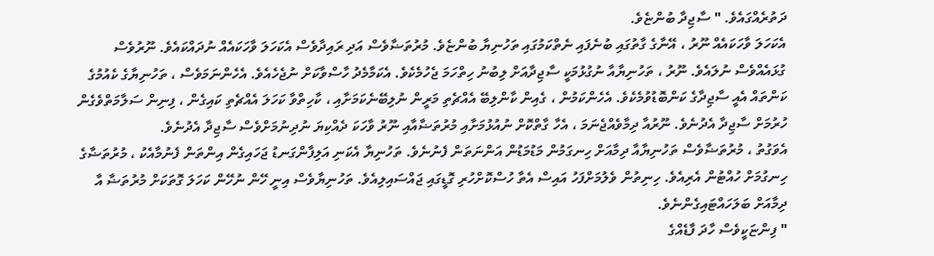ދަތުރެއްގައެވެ. " ސާޖިދާ ބުންޏެވެ.
އެކަހަލަ ވާހަކައެއް ނޫރު ، އޭނާގެ ގާތުގައި ބުނެފައި ނެތްކަމުގައި ތަހުނިޔާ ބުންޏެވެ. މުރުތަޟާވެސް އަދި ރައިދާވެސް އެކަހަލަ ވާހަކައެއް ނުދައްކައެވެ. ނޫރުވެސް ގުޅައެއްވެސް ނުލައެވެ. ނޫރު ، ތަހުނިޔާއާ ނުގުޅުމަކީ ސާޖިދާއަށް ލިބުނު ހިތްހަމަ ޖެހުމެކެވެ. އެކަމާމެދު ހާސްވާކަށް ނުޖެހެއެވެ. އެހެންނަމަވެސް ، ތަހުނިޔާގެ ކެއުމުގެ ކަންތައް އެއީ ސާޖިދާގެ ކަންބޮޑުވުމެކެވެ. އެހެންކަމުން ، ގެއިން ކާންލިބޭ އެއްޗެތި މަރީން ނުލިބޭނެކަމަށާއި ، ކާހިތްވާ ކަހަލަ އެއްޗެތި ކައިގެން ، ފިނިން ސަލާމަތްވެގެން ހުރުމަށް ސާޖިދާ އެދުނެވެ. ނޫރުއާ ދިމާވެއްޖެނަމަ ، އެހާ ގާތްކޮށް ނުއުޅުމަށާއި މުރުތަޟާއާއި ނޫރު ވާހަކަ ދެއްކިޔަ ނުދިނުމަށްވެސް ސާޖިދާ އެދުނެވެ.
އެވަގުތު ، މުރުތަޟާވެސް ތަހުނިޔާއާ ދިމާއަށް ހިނގަމުން މަޑުމަޑުން އަންނަތަން ފެނުނެވެ. ތަހުނިޔާ އެކަނި އަލިފާންގަނޑު ޖަހައިގެން އިންތަން ފެނުމާއެކު ، މުރުތަޟާގެ ހިނގުމަށް ހުއްޓުން އެރިއެވެ. ހިނިތުން ވެލުމަށްފަހު އައިސް އެތާ ހުސްކޮށްހުރި ގޮޑީގައި ޖައްސައިލިއެވެ. ތަހުނިޔާވެސް އިނީ ހޭން ނުހޭން ކަހަލަ ގޮތަކަށް މުރުތަޟާ އާ ދިމާއަށް ބަލަހައްޓައިގެންނެވެ.
" ފިންޏަކީވެސް ހާދަ ފާޑެއްގެ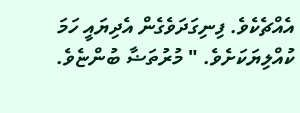އެއްޗެކެވެ. ފިނިގަދަވެގެން އެދިޔައީ ހަމަ ކުއްލިޔަކަށެވެ. " މުރުތަޟާ ބުންޏެވެ.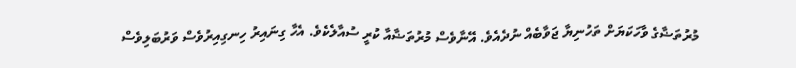މުރުތަޟާގެ ވާހަކަޔަށް ތަހުނިޔާ ޖަވާބެއް ނުދެއެވެ. އޭނާވެސް މުރުތަޟާއާ ކުރީ ސުއާލެކެވެ. އެހާ ގިނައިރު ހިނގިއިރުވެސް ވަރުބަލިވެސް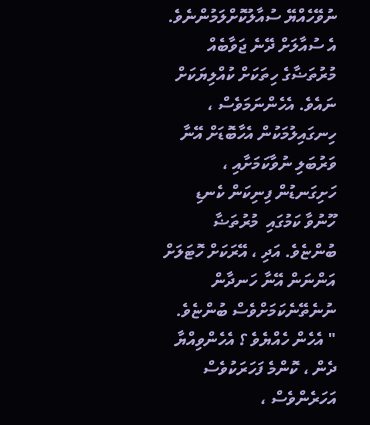ނުވޭހެއްޔޭ ސުއާލުކޮށްލަމުންނެވެ. އެ ސުއާލަށް ދޭނެ ޖަވާބެއް މުރުތަޟާގެ ހިތަކަށް ކުއްލިޔަކަށް ނައެވެ. އެހެންނަމަވެސް ، ހިނގައިލުމަކުން އެހާބޮޑަށް އޭނާ ވަރުބަލި ނުވާކަމަށާއި ، ހަށިގަނޑުން ފިނިކަން ކެނޑި ހޫނުވާ ކަމުގައި  މުރުތަޟާ ބުންޏެވެ. އަދި ، އޭރަކަށް ހޮޓަލަށް އަންނަން އޭނާ ހަނދާން ނުނެތޭނެކަމަށްވެސް ބުންޏެވެ.
" އެހެން ހެއްޔެވެ ؟ އެހެންވިއްޔާ ދެން ، ކޮންމެ ފަހަރަކުވެސް އަހަރެންވެސް ،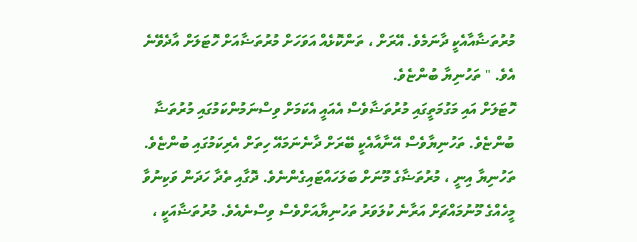މުރުތަޟާއާއެކީ ދާނަމެވެ. އޭރަށް ، ތަންކޮޅެއް އަވަހަށް މުރުތަޟާއަށް ހޮޓަލަށް އާދެވޭނެ އެވެ. " ތަހުނިޔާ ބުންޏެވެ.
ހޮޓަލަށް އައި މަގުމަތީގައި މުރުތަޟާވެސް އެއައީ އެކަމަށް ވިސްނަމުންކަމުގައި މުރުތަޟާ ބުންޏެވެ. ތަހުނިޔާވެސް އޭނާއާއެކީ ބޭރަށް ދާނެނަމައޭ ހިތަށް އެރިކަމުގައި ބުންޏެވެ. ތަހުނިޔާ އިނީ ، މުރުތަޟާގެ މޫނަށް ބަލަހައްޓައިގެންނެވެ. ދޮގާއި ތެދާ ހަދަން ވަކިނުވާ މީހެއްގެ މޫނުމައްޗަށް އަރާނެ ކުލަވަރު ތަހުނިޔާއަށްވެސް ވިސްނެއެވެ. މުރުތަޟާއަކީ ،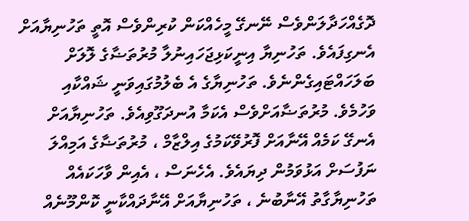ދޮގެއްހަދާލަންވެސް ނޭނގޭ މީހެއްކަން ކުރިންވެސް އޮތީ ތަހުނިޔާއަށް އެނގިފައެވެ. ތަހުނިޔާ އިނީކަޅިޖަހައިނުލާ މުރުތަޟާގެ ލޮލަށް ބަލަހައްޓައިގެންނެވެ. ތަހުނިޔާގެ އެ ބެލުމުގައިވަނީ ޝައްކާއި ވަހުމެވެ. މުރުތަޟާއަށްވެސް އެކަމާ އުނދަގޫވިއެވެ. ތަހުނިޔާއަށް އެނގޭ ކަމެއް އޭނާއަށް ފޮރުވޭކަމުގެ އިލްޒާމް ، މުރުތަޟާގެ އަމިއްލަ ނަފުސަށް އަޅުވަމުން ދިޔައެވެ. އެހެނަސް ، އެއިން ވާހަކައެއް ތަހުނިޔާގާތު އޭނާބުނެ ، ތަހުނިޔާއަށް އޭނާދައްކާނީ ކޮންމޫނެއް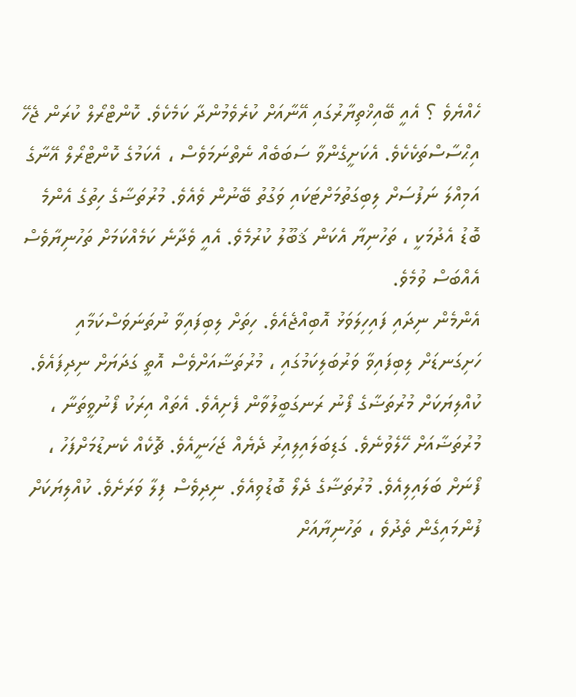ހެއްޔެވެ ؟ އެއީ ބޭއިޚްތިޔާރުގައި އޭނާއަށް ކުރެވެމުންދާ ކަމެކެވެ. ކޮންޓްރޯލް ކުރަން ޖެހޭ އިޙްސާސްތަކެކެވެ. އެކަށީގެންވާ ސަބަބެއް ނެތްނަމަވެސް ، އެކަމުގެ ކޮންޓްރޯލް އޭނާގެ އަމިއްލަ ނަފުސަށް ލިބިގަތުމަށްޓަކައި ވަގުތު ބޭނުން ވެއެވެ. މުރުތަޟާގެ ހިތުގެ އެންމެ ބޮޑު އެދުމަކީ ، ތަހުނިޔާ އެކަން ޤަބޫލު ކުރުމެވެ. އެއީ ވެދާނެ ކަމެއްކަމަށް ތަހުނިޔާވެސް އެއްބަސް ވުމެވެ.
އެންމެން ނިދައި ފައިހިލަވަޅު އޮބިއްޖެއެވެ. ހިތަށް ލިބިފައިވާ ނުތަނަވަސްކަމާއި ހަށިގަނޑަށް ލިބިފައިވާ ވަރުބަލިކަމުގައި ، މުރުތަޟާއަށްވެސް އޮތީ ގަދަޔަށް ނިދިފައެވެ. ކުއްލިޔަކަށް މުރުތަޟާގެ ފޯނު ރަނގަބީލުވާން ފެށިއެވެ. އެތައް އިރަކު ފޯނުވީތަނާ ، މުރުތަޟާއަށް ހޭލެވުނެވެ. ގަޑިބަލައިލިއިރު ދެޔެއް ޖަހަނީއެވެ. ޗޮކެއް ކެނޑުމަށްފަހު ، ފޯނަށް ބަލައިލިއެވެ. މުރުތަޟާގެ ދެލޯ ބޮޑުވިއެވެ. ނިދިވެސް ފިލާ ވަރަށެވެ. ކުއްލިޔަކަށް ފުންމައިގެން ތެދުވެ ، ތަހުނިޔާއަށް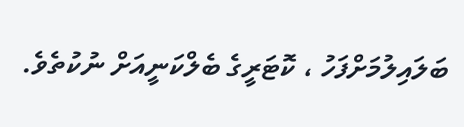ބަލައިލުމަށްފަހު ، ކޮޓަރީގެ ބެލްކަނީއަށް ނުކުތެވެ.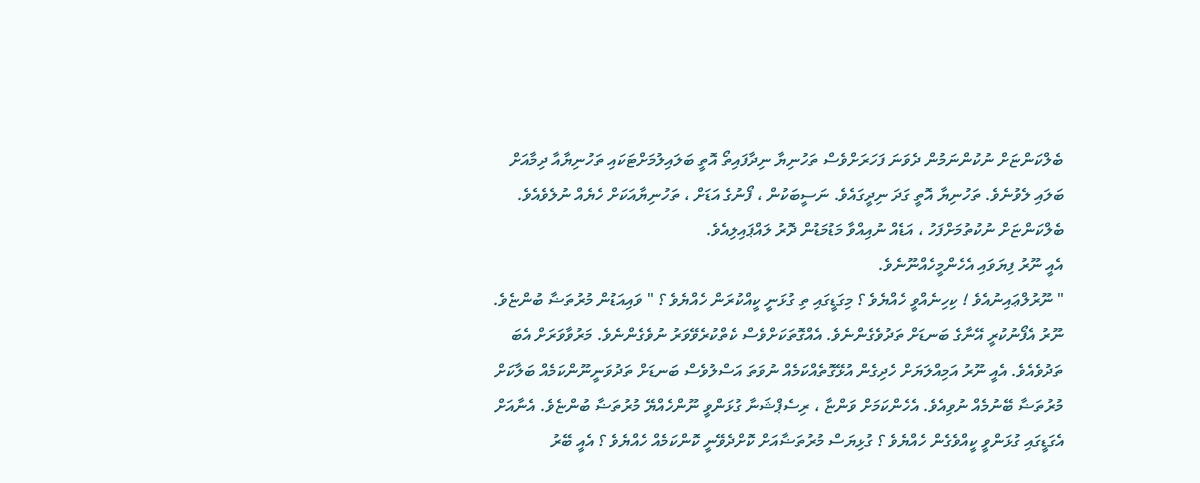ބެލްކަންޏަށް ނުކުންނަމުން ދެވަނަ ފަހަރަށްވެސް ތަހުނިޔާ ނިދާފައިތޯ އޮތީ ބަލައިލުމަށްޓަކައި ތަހުނިޔާއާ ދިމާއަށް ބަލައި ލެވުނެވެ. ތަހުނިޔާ އޮތީ ގަދަ ނިދީގައެވެ. ނަސީބަކުން ، ފޯނުގެ އަޑަށް ، ތަހުނިޔާއަކަށް ހެޔެއް ނުލެވެއެވެ. ބެލްކަންޏަށް ނުކުތުމަށްފަހު ، އަޑެއް ނުއިއްވާ މަޑުމަޑުން ދޮރު ލައްޕައިލިއެވެ.
އެއީ ނޫރު ފިޔަވައި އެހެންމީހެއްނޫނެވެ.
" ނޫރުލްޢައިނުއެވެ ! ކިހިނެއްވީ ހެއްޔެވެ ؟ މިގަޑީގައި ތި ގުޅަނީ ކީއްކުރަން ހެއްޔެވެ ؟ " ވައިއަޑުން މުރުތަޟާ ބުންޏެވެ.
ނޫރު އެފޯނުކުރީ އޭނާގެ ބަނޑަށް ތަދުވެގެންނެވެ. އެއްގޮތަކަށްވެސް ކެތްކުރެވޭވަރު ނުވެގެންނެވެ. މަރުވާވަރަށް އެބަ ތަދުވެއެވެ. އެއީ ނޫރު އަމިއްލަޔަށް ހެދިގެން އުޅޭގޮތެއްކަމެއް ނުވަތަ އަސްލުވެސް ބަނޑަށް ތަދުވަނީނޫންކަމެއް ބަލާކަށް މުރުތަޟާ ބޭނުމެއް ނުވިއެވެ. އެހެންކަމަށް ވަންޏާ ، ރިސެޕްޝަނާ ގުޅަންވީ ނޫންހެއްޔޭ މުރުތަޟާ ބުންޏެވެ. އެނާއަށް އެގަޑީގައި ގުޅަންވީ ކީއްވެގެން ހެއްޔެވެ ؟ ގުޅިޔަސް މުރުތަޟާއަށް ކޮށްދެވޭނީ ކޮންކަމެއް ހެއްޔެވެ ؟ އެއީ ބޭރު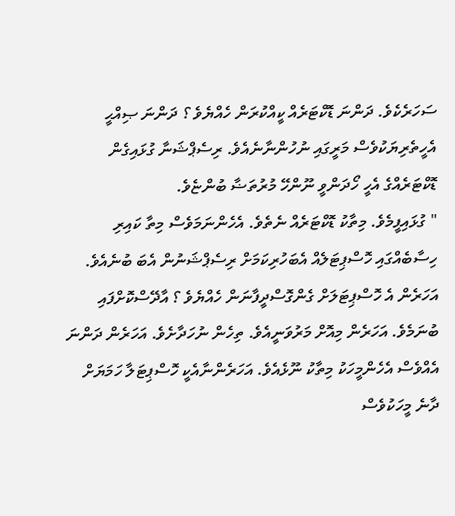ސަހަރެކެވެ. ދަންނަ ޑޮކްޓަރެއް ކީއްކުރަން ހެއްޔެވެ ؟ ދަންނަ ޞިއްޙީ އެހީތެރިޔަކުވެސް މަރީގައި ނުހުންނާނެއެވެ. ރިސެޕްޝަނާ ގުޅައިގެން ޑޮކްޓަރެއްގެ އެހީ ހޯދަންވީ ނޫންހޭ މުރުތަޟާ ބުންޏެވެ.
" ގުޅައިފީމެވެ. މިތާކު ޑޮކްޓަރެއް ނެތެވެ. އެހެންނަމަވެސް މިތާ ކައިރި ހިސާބެއްގައި ހޮސްޕިޓަލެއް އެބަހުރިކަމަށް ރިސެޕްޝަނުން އެބަ ބުނެއެވެ. އަހަރެން އެ ހޮސްޕިޓަލަށް ގެންގޮސްދީފާނަން ހެއްޔެވެ ؟ އާދޭސްކޮށްފައި ބުނަމެވެ. އަހަރެން މިއޮށް މަރުވަނީއެވެ. ތިހެން ނުހަދާށެވެ. އަހަރެން ދަންނަ އެއްވެސް އެހެންމީހަކު މިތާކު ނޫޅެއެވެ. އަހަރެންނާއެކީ ހޮސްޕިޓަލާ ހަމަޔަށް ދާނެ މީހަކުވެސް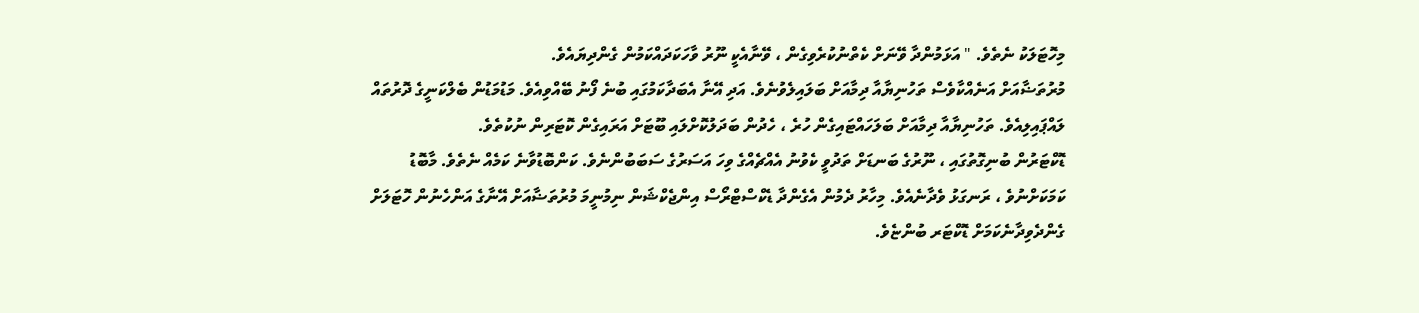މިހޮޓަލަކު ނެތެވެ. " އަޅަމުންދާ ވޭނަށް ކެތްނުކުރެވިގެން ، ވޭނާއެކީ ނޫރު ވާހަކަދައްކަމުން ގެންދިޔައެވެ.
މުރުތަޟާއަށް އަނެއްކާވެސް ތަހުނިޔާއާ ދިމާއަށް ބަލައިލެވުނެވެ. އަދި އޭނާ އެބަދާކަމުގައި ބުނެ ފޯނު ބޭއްވިއެވެ. މަޑުމަޑުން ބެލްކަނީގެ ދޮރުތައް ލައްޕައިލިއެވެ. ތަހުނިޔާއާ ދިމާއަށް ބަލަހައްޓައިގެން ހުރެ ، ހެދުން ބަދަލުކޮށްލައި ބޫޓަށް އަރައިގެން ކޮޓަރިން ނުކުތެވެ.
ޑޮކްޓަރުން ބުނިގޮތުގައި ، ނޫރުގެ ބަނޑަށް ތަދުވީ ކެވުނު އެއްޗެއްގެ ވިހަ އަސަރުގެ ސަބަބުންނެވެ. ކަންބޮޑުވާނެ ކަމެއް ނެތެވެ. މާބޮޑު ކަމަކަށްނުވެ ، ރަނގަޅު ވެދާނެއެވެ. މިހާރު ދެމުން އެގެންދާ ޑެކްސްޓްރޯސް އިންޖެކްޝަން ނިމުނީމަ މުރުތަޟާއަށް އޭނާގެ އަންހެނުން ހޮޓަލަށް ގެންދެވިދާނެކަމަށް ޑޮކްޓަރ ބުންޏެވެ.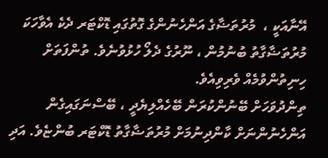އޭނާއަކީ ،  މުރުތަޟާގެ އަންހެނުންގެ ގޮތުގައި ޑޮކްޓަރ ދެކެ އެވާހަކަ މުރުތަޟާގާތު ބުނުމުން ، ނޫރުގެ ދެލޯ ހުޅުވުނެވެ. ތުންފަތަށް ހިނިތުންވުމެއް ވެރިވިއެވެ.
ތިންދުވަހަށް ބޭނުންކުރަން ބޭހެއްލިޔެދީ ، ބޭސްނަގައިގެން އަންހެނުންނަށް ކާންދިނުމަށް މުރުތަޟާގާތު ޑޮކްޓަރ ބުންޏެވެ. އަދި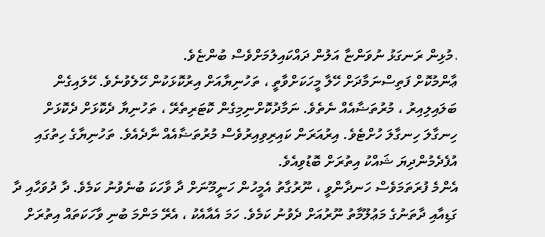، މުޅިން ރަނގަޅު ނުވަންޏާ އަލުން ދައްކައިލުމަށްވެސް ބުންޏެވެ.
ޢާންމުކޮށް ފަތިސްނަމާދަށް ހޭލާ މީހަކަށްވާތީ ، ތަހުނިޔާއަށް އިރުކޮޅަކުން ހޭލެވުނެވެ. ހޭލައިގެން ބަލައިލިއިރު ، މުރުތަޟާއެއް ނެތެވެ. ނަމާދުކޮށްނިމިގެން ކޮޓަރިތެރޭ ، ތަހުނިޔާ ދެކޮޅަށް ދެކޮޅަށް ހިނގާލަ ހިނގާލަ ހުށްޓެވެ. އިރުއަރަން ކައިރިވިއިރުވެސް މުރުތަޟާއެއް ނާދެއެވެ. ތަހުނިޔާގެ ހިތުގައި އުފެދެމުންދިޔަ ޝައްކު އިތުރަށް ބޮޑުވިއެވެ.
އެންމެ ފުރަތަމަވެސް ހަނދާންވީ ، ނޫރުގާތު އެމީހުން ހަނީމޫނަށް ދާ ވާހަކަ ބުނެވުނު ކަމެވެ. ދާ ދުވަހާއި ދާ ގަޑިއާއި ދާތަނުގެ މަޢުލޫމާތު ނޫރުއަށް ދެވުނު ކަމެވެ. ހަމަ އެއާއެކު ، އެރޭ މަންމަ ބުނި ވާހަކަތައް އިތުރަށް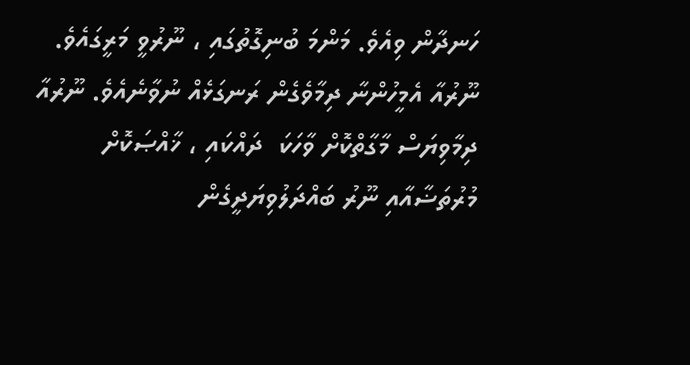ހަނދާން ވިއެވެ. މަންމަ ބުނިގޮތުގައި ، ނޫރުވީ މަރީގައެވެ. ނޫރުއާ އެމީހުންނާ ދިމާވެގެން ރަނގަޅެއް ނުވާނެއެވެ. ނޫރުއާ ދިމާވިޔަސް މާގާތްކޮށް ވާހަކަ  ދައްކައި ، ޚާއްޞަކޮށް މުރުތަޟާއާއި ނޫރު ބައްދަލުވިޔަދީގެން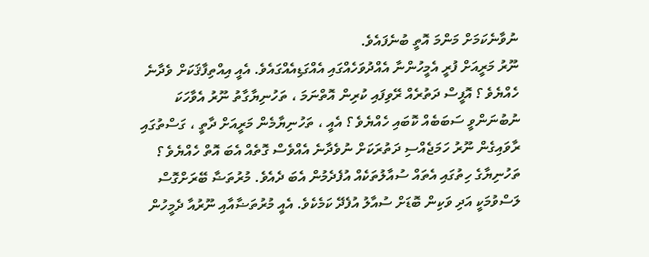ނުވާނެކަމަށް މަންމަ އޮތީ ބުނެފައެވެ.
ނޫރު މަރީއަށް ފުރީ އެމީހުންނާ އެއްދުވަހެއްގައި އެއްގަޑިއެއްގައެވެ. އެއީ އިއްތިފާޤަކަށް ވެދާނެ ހެއްޔެވެ ؟ އޮފީސް ދަތުރެއް ރޭވިފައި ކުރިން އޮތްނަމަ ، ތަހުނިޔާގާތު ނޫރު އެވާހަކަ ނުބުނަންވީ ސަބަބެއް ކޮބައި ހެއްޔެވެ ؟ އެއީ ، ތަހުނިޔާމެން މަރީއަށް ދާތީ ، ގަސްތުގައި ރާވައިގެން ނޫރު ހަމަޖެއްސި ދަތުރަކަށް ނުވެދާނެ އެއްވެސް ގޮތެއް އެބަ އޮތް ހެއްޔެވެ ؟ ތަހުނިޔާގެ ހިތުގައި އެތައް ސުއާލުތަކެއް އުފެދެމުން އެބަ ދެއެވެ. މުރުތަޟާ ބޭރަށްގޮސް ލަސްވުމަކީ އަދި ވަކިން ބޮޑަށް ސުއާލު އުފެދޭ ކަމެކެވެ. އެއީ މުރުތަޟާއާއި ނޫރުއާ ދެމީހުން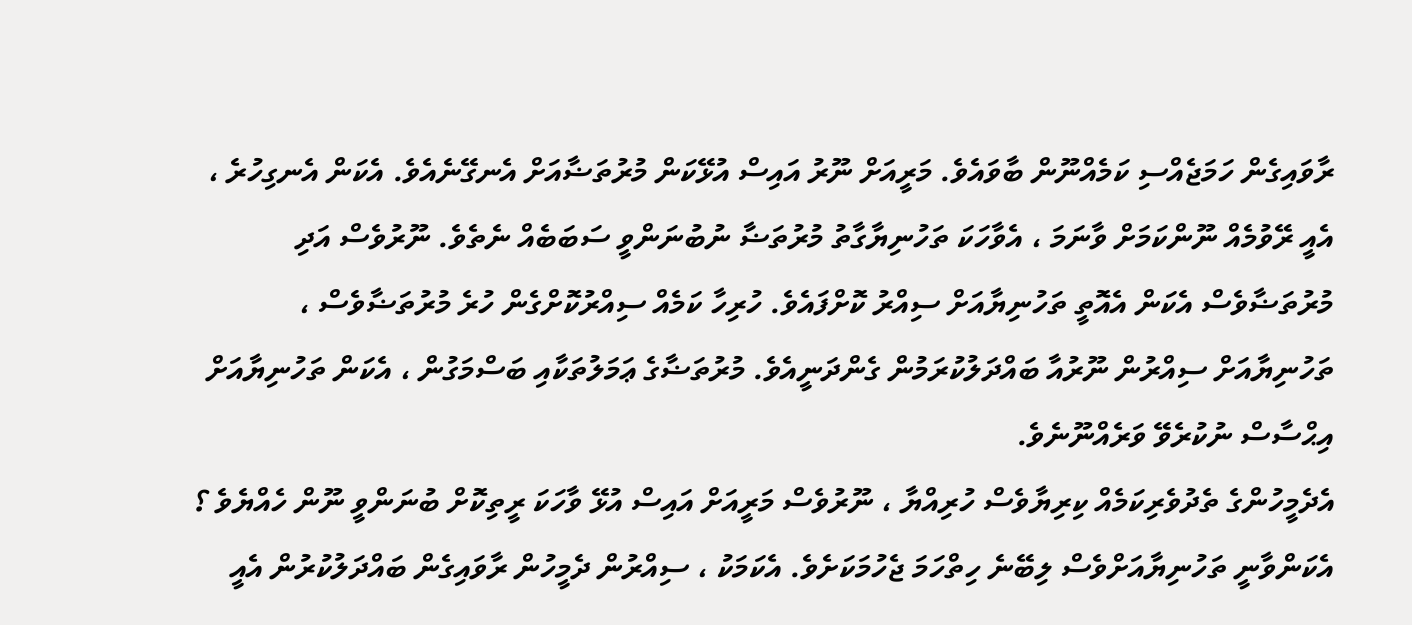ރާވައިގެން ހަމަޖެއްސި ކަމެއްނޫން ބާވައެވެ. މަރީއަށް ނޫރު އައިސް އުޅޭކަން މުރުތަޟާއަށް އެނގޭނެއެވެ. އެކަން އެނގިހުރެ ، އެއީ ރޭވުމެއް ނޫންކަމަށް ވާނަމަ ، އެވާހަކަ ތަހުނިޔާގާތު މުރުތަޟާ ނުބުނަންވީ ސަބަބެއް ނެތެވެ. ނޫރުވެސް އަދި މުރުތަޟާވެސް އެކަން އެއޮތީ ތަހުނިޔާއަށް ސިއްރު ކޮށްފައެވެ. ހުރިހާ ކަމެއް ސިއްރުކޮށްގެން ހުރެ މުރުތަޟާވެސް ، ތަހުނިޔާއަށް ސިއްރުން ނޫރުއާ ބައްދަލުކުރަމުން ގެންދަނީއެވެ. މުރުތަޟާގެ ޢަމަލުތަކާއި ބަސްމަގުން ، އެކަން ތަހުނިޔާއަށް އިޙްސާސް ނުކުރެވޭ ވަރެއްނޫނެވެ.
އެދެމީހުންގެ ތެދުވެރިކަމެއް ކިރިޔާވެސް ހުރިއްޔާ ، ނޫރުވެސް މަރީއަށް އައިސް އުޅޭ ވާހަކަ ރީތިކޮށް ބުނަންވީ ނޫން ހެއްޔެވެ ؟ އެކަންވާނީ ތަހުނިޔާއަށްވެސް ލިބޭނެ ހިތްހަމަ ޖެހުމަކަށެވެ. އެކަމަކު ، ސިއްރުން ދެމީހުން ރާވައިގެން ބައްދަލުކުރުން އެއީ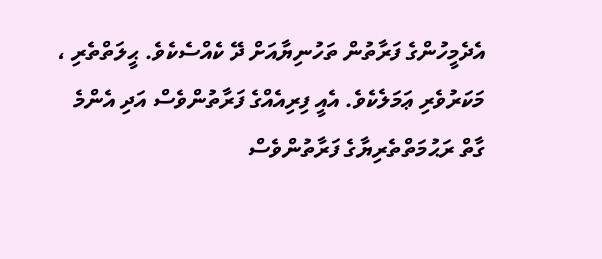އެދެމީހުންގެ ފަރާތުން ތަހުނިޔާއަށް ދޭ ކެއްސެކެވެ. ޙީލަތްތެރި ، މަކަރުވެރި ޢަމަލެކެވެ. އެއީ ފިރިއެއްގެ ފަރާތުންވެސް އަދި އެންމެ ގާތް ރަޙުމަތްތެރިޔާގެ ފަރާތުންވެސް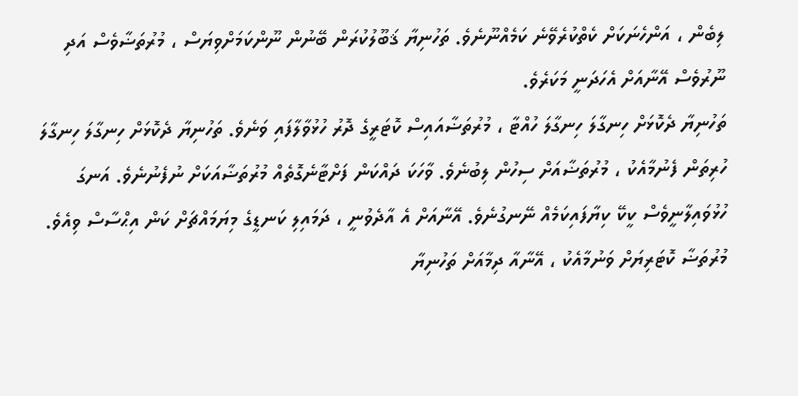ލިބެން ، އަންހެނަކަށް ކެތްކުރެވޭނެ ކަމެއްނޫނެވެ. ތަހުނިޔާ ޤަބޫލުކުރަން ބޭނުން ނޫންކަމަށްވިޔަސް ، މުރުތަޟާވެސް އަދި ނޫރުވެސް އޭނާއަށް އެހަދަނީ މަކަރެވެ.
ތަހުނިޔާ ދެކޮޅަށް ހިނގާލަ ހިނގާލަ ހުއްޓާ ، މުރުތަޟާއައިސް ކޮޓަރީގެ ދޮރު ހުޅުވާލާފައި ވަނެވެ. ތަހުނިޔާ ދެކޮޅަށް ހިނގާލަ ހިނގާލަ ހުރިތަން ފެނުމާއެކު ، މުރުތަޟާއަށް ސިހުން ލިބުނެވެ. ވާހަކަ ދައްކަން ފަށްޓާނެގޮތެއް މުރުތަޟާއަކަށް ނުފެނުނެވެ. އަނގަ ހުޅުވައިލާނީވެސް ކީކޭ ކިޔާފައިކަމެއް ނޭނގުނެވެ. އޭނާއަށް އެ އާދެވުނީ ، ދަމައިލި ކަނޑީގެ މިޔަމައްޗަށް ކަން އިޙްސާސް ވިއެވެ. މުރުތަޟާ ކޮޓަރިޔަށް ވަނުމާއެކު ، އޭނާއާ ދިމާއަށް ތަހުނިޔާ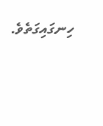ހިނގައިގަތެވެ.